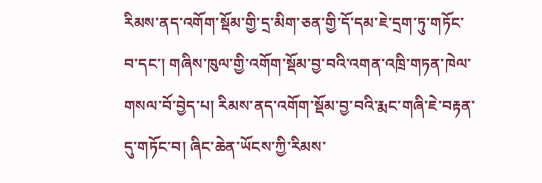རིམས་ནད་འགོག་སྡོམ་གྱི་དྲ་མིག་ཅན་གྱི་དོ་དམ་ཇེ་དྲག་ཏུ་གཏོང་བ་དང་། གཞིས་ཁུལ་གྱི་འགོག་སྡོམ་བྱ་བའི་འགན་འཁྲི་གཏན་ཁེལ་གསལ་བོ་བྱེད་པ། རིམས་ནད་འགོག་སྡོམ་བྱ་བའི་རྨང་གཞི་ཇེ་བརྟན་དུ་གཏོང་བ། ཞིང་ཆེན་ཡོངས་ཀྱི་རིམས་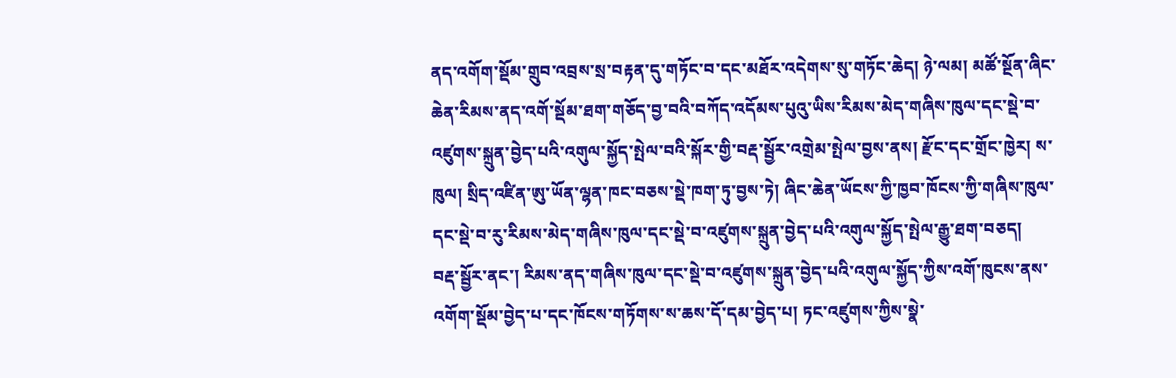ནད་འགོག་སྡོམ་གྲུབ་འབྲས་སྲ་བརྟན་དུ་གཏོང་བ་དང་མཐོར་འདེགས་སུ་གཏོང་ཆེད། ཉེ་ལམ། མཚོ་སྔོན་ཞིང་ཆེན་རིམས་ནད་འགོ་སྡོམ་ཐག་གཅོད་བྱ་བའི་བཀོད་འདོམས་པུའུ་ཡིས་རིམས་མེད་གཞིས་ཁུལ་དང་སྡེ་བ་འཛུགས་སྐྲུན་བྱེད་པའི་འགུལ་སྐྱོད་སྤེལ་བའི་སྐོར་གྱི་བརྡ་སྦྱོར་འགྲེམ་སྤེལ་བྱས་ནས། རྫོང་དང་གྲོང་ཁྱེར། ས་ཁུལ། སྲིད་འཛིན་ཨུ་ཡོན་ལྷན་ཁང་བཅས་སྡེ་ཁག་ཏུ་བྱས་ཏེ། ཞིང་ཆེན་ཡོངས་ཀྱི་ཁྱབ་ཁོངས་ཀྱི་གཞིས་ཁུལ་དང་སྡེ་བ་རུ་རིམས་མེད་གཞིས་ཁུལ་དང་སྡེ་བ་འཛུགས་སྐྲུན་བྱེད་པའི་འགུལ་སྐྱོད་སྤེལ་རྒྱུ་ཐག་བཅད།
བརྡ་སྦྱོར་ནང་། རིམས་ནད་གཞིས་ཁུལ་དང་སྡེ་བ་འཛུགས་སྐྲུན་བྱེད་པའི་འགུལ་སྐྱོད་ཀྱིས་འགོ་ཁུངས་ནས་འགོག་སྡོམ་བྱེད་པ་དང་ཁོངས་གཏོགས་ས་ཆས་དོ་དམ་བྱེད་པ། ཏང་འཛུགས་ཀྱིས་སྣེ་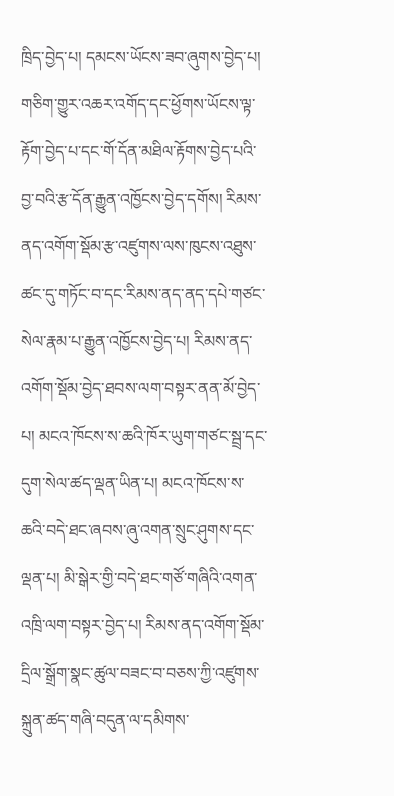ཁྲིད་བྱེད་པ། དམངས་ཡོངས་ཟབ་ཞུགས་བྱེད་པ། གཅིག་གྱུར་འཆར་འགོད་དང་ཕྱོགས་ཡོངས་ལྟ་རྟོག་བྱེད་པ་དང་གོ་དོན་མཐིལ་རྟོགས་བྱེད་པའི་བྱ་བའི་རྩ་དོན་རྒྱུན་འཁྱོངས་བྱེད་དགོས། རིམས་ནད་འགོག་སྡོམ་རྩ་འཛུགས་ལས་ཁུངས་འཐུས་ཚང་དུ་གཏོང་བ་དང་རིམས་ནད་ནད་དཔེ་གཙང་སེལ་རྣམ་པ་རྒྱུན་འཁྱོངས་བྱེད་པ། རིམས་ནད་འགོག་སྡོམ་བྱེད་ཐབས་ལག་བསྟར་ནན་མོ་བྱེད་པ། མངའ་ཁོངས་ས་ཆའི་ཁོར་ཡུག་གཙང་སྦྲ་དང་དུག་སེལ་ཚད་ལྡན་ཡིན་པ། མངའ་ཁོངས་ས་ཆའི་བདེ་ཐང་ཞབས་ཞུ་འགན་སྲུང་ཤུགས་དང་ལྡན་པ། མི་སྒེར་གྱི་བདེ་ཐང་གཙོ་གཞིའི་འགན་འཁྲི་ལག་བསྟར་བྱེད་པ། རིམས་ནད་འགོག་སྡོམ་དྲིལ་སྒྲོག་སྣང་ཚུལ་བཟང་བ་བཅས་ཀྱི་འཛུགས་སྐྲུན་ཚད་གཞི་བདུན་ལ་དམིགས་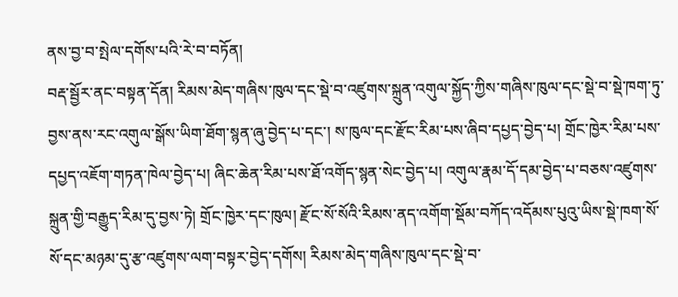ནས་བྱ་བ་སྤེལ་དགོས་པའི་རེ་བ་བཏོན།
བརྡ་སྦྱོར་ནང་བསྟན་དོན། རིམས་མེད་གཞིས་ཁུལ་དང་སྡེ་བ་འཛུགས་སྐྲུན་འགུལ་སྐྱོད་ཀྱིས་གཞིས་ཁུལ་དང་སྡེ་བ་སྡེ་ཁག་ཏུ་བྱས་ནས་རང་འགུལ་སྒོས་ཡིག་ཐོག་སྙན་ཞུ་བྱེད་པ་དང་། ས་ཁུལ་དང་རྫོང་རིམ་པས་ཞིབ་དཔྱད་བྱེད་པ། གྲོང་ཁྱེར་རིམ་པས་དཔྱད་འཇོག་གཏན་ཁེལ་བྱེད་པ། ཞིང་ཆེན་རིམ་པས་ཐོ་འགོད་སྙན་སེང་བྱེད་པ། འགུལ་རྣམ་དོ་དམ་བྱེད་པ་བཅས་འཛུགས་སྐྲུན་གྱི་བརྒྱུད་རིམ་དུ་བྱས་ཏེ། གྲོང་ཁྱེར་དང་ཁུལ། རྫོང་སོ་སོའི་རིམས་ནད་འགོག་སྡོམ་བཀོད་འདོམས་པུའུ་ཡིས་སྡེ་ཁག་སོ་སོ་དང་མཉམ་དུ་རྩ་འཛུགས་ལག་བསྟར་བྱེད་དགོས། རིམས་མེད་གཞིས་ཁུལ་དང་སྡེ་བ་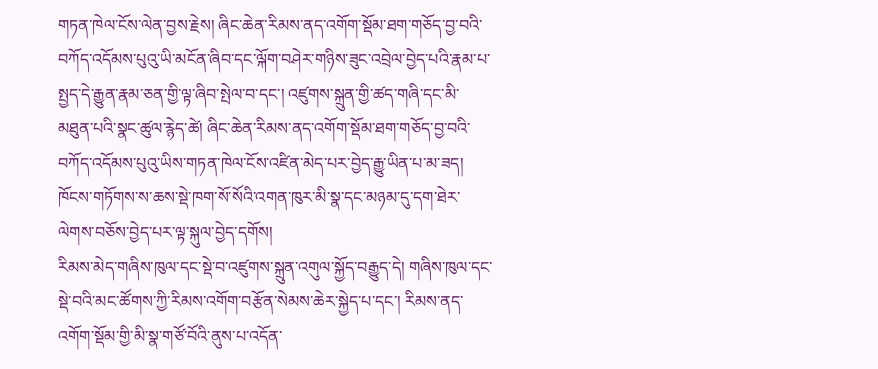གཏན་ཁེལ་ངོས་ལེན་བྱས་རྗེས། ཞིང་ཆེན་རིམས་ནད་འགོག་སྡོམ་ཐག་གཅོད་བྱ་བའི་བཀོད་འདོམས་པུའུ་ཡི་མངོན་ཞིབ་དང་ལྐོག་བཤེར་གཉིས་ཟུང་འབྲེལ་བྱེད་པའི་རྣམ་པ་སྤྱད་དེ་རྒྱུན་རྣམ་ཅན་གྱི་ལྟ་ཞིབ་སྤེལ་བ་དང་། འཛུགས་སྐྲུན་གྱི་ཚད་གཞི་དང་མི་མཐུན་པའི་སྣང་ཚུལ་རྙེད་ཚེ། ཞིང་ཆེན་རིམས་ནད་འགོག་སྡོམ་ཐག་གཅོད་བྱ་བའི་བཀོད་འདོམས་པུའུ་ཡིས་གཏན་ཁེལ་ངོས་འཛིན་མེད་པར་བྱེད་རྒྱུ་ཡིན་པ་མ་ཟད། ཁོངས་གཏོགས་ས་ཆས་སྡེ་ཁག་སོ་སོའི་འགན་ཁུར་མི་སྣ་དང་མཉམ་དུ་དག་ཐེར་ལེགས་བཅོས་བྱེད་པར་ལྟ་སྐུལ་བྱེད་དགོས།
རིམས་མེད་གཞིས་ཁུལ་དང་སྡེ་བ་འཛུགས་སྐྲུན་འགུལ་སྐྱོད་བརྒྱུད་དེ། གཞིས་ཁུལ་དང་སྡེ་བའི་མང་ཚོགས་ཀྱི་རིམས་འགོག་བརྩོན་སེམས་ཆེར་སྐྱེད་པ་དང་། རིམས་ནད་འགོག་སྡོམ་གྱི་མི་སྣ་གཙོ་བོའི་ནུས་པ་འདོན་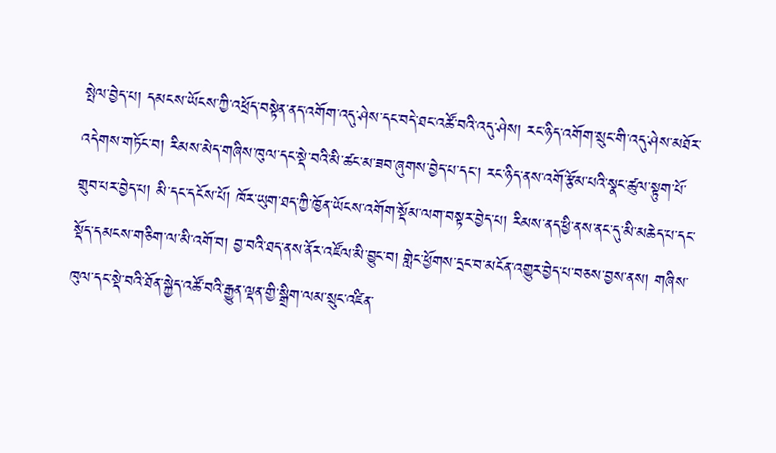སྤེལ་བྱེད་པ། དམངས་ཡོངས་ཀྱི་འཕྲོད་བསྟེན་ནད་འགོག་འདུ་ཤེས་དང་བདེ་ཐང་འཚོ་བའི་འདུ་ཤེས། རང་ཉིད་འགོག་སྲུང་གི་འདུ་ཤེས་མཐོར་འདེགས་གཏོང་བ། རིམས་མེད་གཞིས་ཁུལ་དང་སྡེ་བའི་མི་ཚང་མ་ཟབ་ཞུགས་བྱེད་པ་དང་། རང་ཉིད་ནས་འགོ་རྩོམ་པའི་སྣང་ཚུལ་སྟུག་པོ་གྲུབ་པར་བྱེད་པ། མི་དང་དངོས་པོ། ཁོར་ཡུག་ཐད་ཀྱི་ཁྱོན་ཡོངས་འགོག་སྡོམ་ལག་བསྟར་བྱེད་པ། རིམས་ནད་ཕྱི་ནས་ནང་དུ་མི་མཆེད་པ་དང་སྡོད་དམངས་གཅིག་ལ་མི་འགོ་བ། བྱ་བའི་ཐད་ནས་ནོར་འཛོལ་མི་བྱུང་བ། གླེང་ཕྱོགས་དྲང་བ་མངོན་འགྱུར་བྱེད་པ་བཅས་བྱས་ནས། གཞིས་ཁུལ་དང་སྡེ་བའི་ཐོན་སྐྱེད་འཚོ་བའི་རྒྱུན་ལྡན་གྱི་སྒྲིག་ལམ་སྲུང་འཛིན་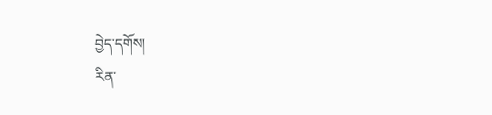བྱེད་དགོས།
རིན་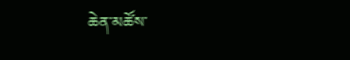ཆེན་མཚོས་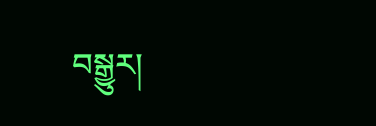བསྒྱུར།